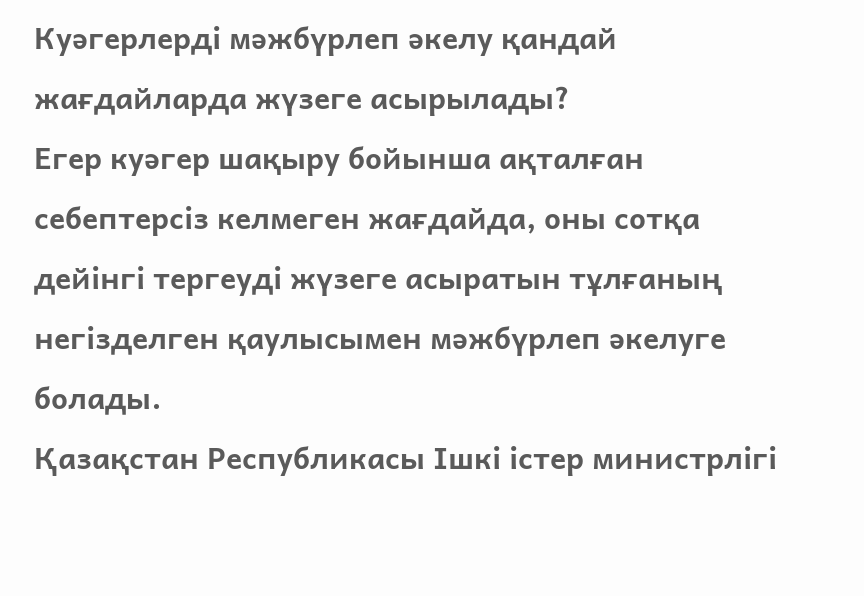Куәгерлерді мәжбүрлеп әкелу қандай жағдайларда жүзеге асырылады?
Егер куәгер шақыру бойынша ақталған себептерсіз келмеген жағдайда, оны сотқа дейінгі тергеуді жүзеге асыратын тұлғаның негізделген қаулысымен мәжбүрлеп әкелуге болады.
Қазақстан Республикасы Ішкі істер министрлігі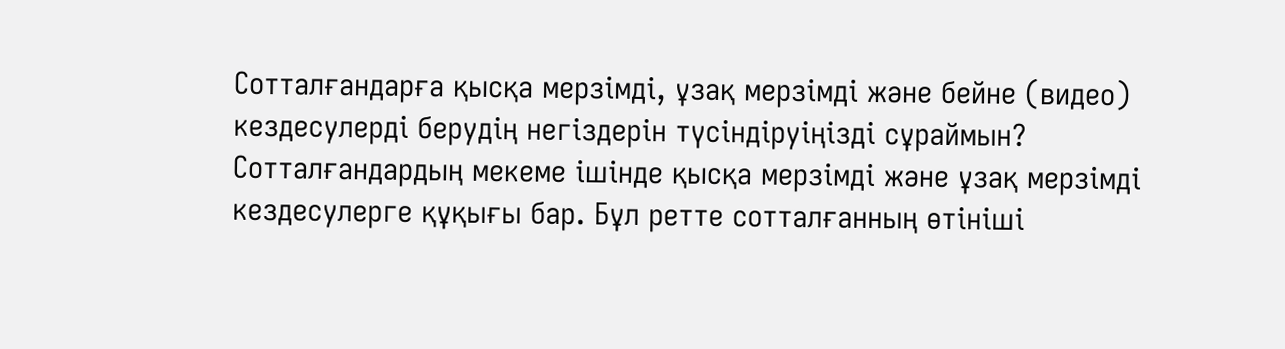Сотталғандарға қысқа мерзімді, ұзақ мерзімді және бейне (видео) кездесулерді берудің негіздерін түсіндіруіңізді сұраймын?
Сотталғандардың мекеме ішінде қысқа мерзімді және ұзақ мерзімді кездесулерге құқығы бар. Бұл ретте сотталғанның өтініші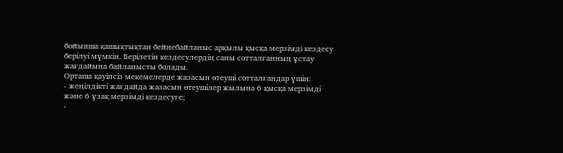бойынша қашықтықтан бейнебайланыс арқылы қысқа мерзімді кездесу берілуі мүмкін. Берілетін кездесулердің саны сотталғанның ұстау жағдайына байланысты болады.
Орташа қауіпсіз мекемелерде жазасын өтеуші сотталғандар үшін:
- жеңілдікті жағдайда жазасын өтеушілер жылына 6 қысқа мерзімді және 6 ұзақ мерзімді кездесуге;
-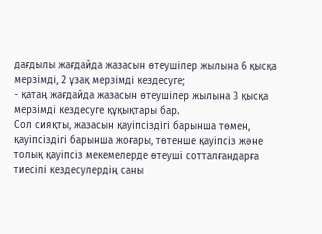дағдылы жағдайда жазасын өтеушілер жылына 6 қысқа мерзімді, 2 ұзақ мерзімді кездесуге;
- қатаң жағдайда жазасын өтеушілер жылына 3 қысқа мерзімді кездесуге құқықтары бар.
Сол сияқты, жазасын қауіпсіздігі барынша төмен, қауіпсіздігі барынша жоғары, төтенше қауіпсіз және толық қауіпсіз мекемелерде өтеуші сотталғандарға тиесілі кездесулердің саны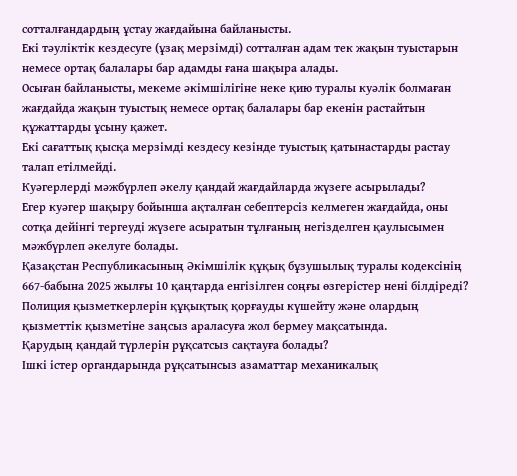сотталғандардың ұстау жағдайына байланысты.
Екі тәуліктік кездесуге (ұзақ мерзімді) сотталған адам тек жақын туыстарын немесе ортақ балалары бар адамды ғана шақыра алады.
Осыған байланысты, мекеме әкімшілігіне неке қию туралы куәлік болмаған жағдайда жақын туыстық немесе ортақ балалары бар екенін растайтын құжаттарды ұсыну қажет.
Екі сағаттық қысқа мерзімді кездесу кезінде туыстық қатынастарды растау талап етілмейді.
Куәгерлерді мәжбүрлеп әкелу қандай жағдайларда жүзеге асырылады?
Егер куәгер шақыру бойынша ақталған себептерсіз келмеген жағдайда, оны сотқа дейінгі тергеуді жүзеге асыратын тұлғаның негізделген қаулысымен мәжбүрлеп әкелуге болады.
Қазақстан Республикасының Әкімшілік құқық бұзушылық туралы кодексінің 667-бабына 2025 жылғы 10 қаңтарда енгізілген соңғы өзгерістер нені білдіреді?
Полиция қызметкерлерін құқықтық қорғауды күшейту және олардың қызметтік қызметіне заңсыз араласуға жол бермеу мақсатында.
Қарудың қандай түрлерін рұқсатсыз сақтауға болады?
Ішкі істер органдарында рұқсатынсыз азаматтар механикалық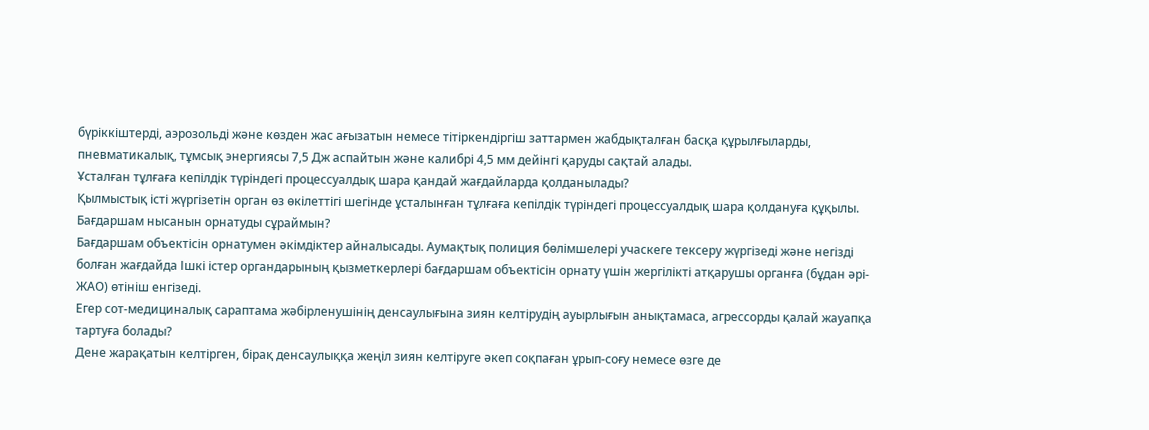бүріккіштерді, аэрозольді және көзден жас ағызатын немесе тітіркендіргіш заттармен жабдықталған басқа құрылғыларды, пневматикалық, тұмсық энергиясы 7,5 Дж аспайтын және калибрі 4,5 мм дейінгі қаруды сақтай алады.
Ұсталған тұлғаға кепілдік түріндегі процессуалдық шара қандай жағдайларда қолданылады?
Қылмыстық істі жүргізетін орган өз өкілеттігі шегінде ұсталынған тұлғаға кепілдік түріндегі процессуалдық шара қолдануға құқылы.
Бағдаршам нысанын орнатуды сұраймын?
Бағдаршам объектісін орнатумен әкімдіктер айналысады. Аумақтық полиция бөлімшелері учаскеге тексеру жүргізеді және негізді болған жағдайда Ішкі істер органдарының қызметкерлері бағдаршам объектісін орнату үшін жергілікті атқарушы органға (бұдан әрі-ЖАО) өтініш енгізеді.
Егер сот-медициналық сараптама жәбірленушінің денсаулығына зиян келтірудің ауырлығын анықтамаса, агрессорды қалай жауапқа тартуға болады?
Дене жарақатын келтірген, бірақ денсаулыққа жеңіл зиян келтіруге әкеп соқпаған ұрып-соғу немесе өзге де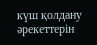күш қолдану әрекеттерін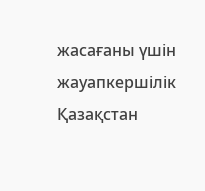жасағаны үшін жауапкершілік Қазақстан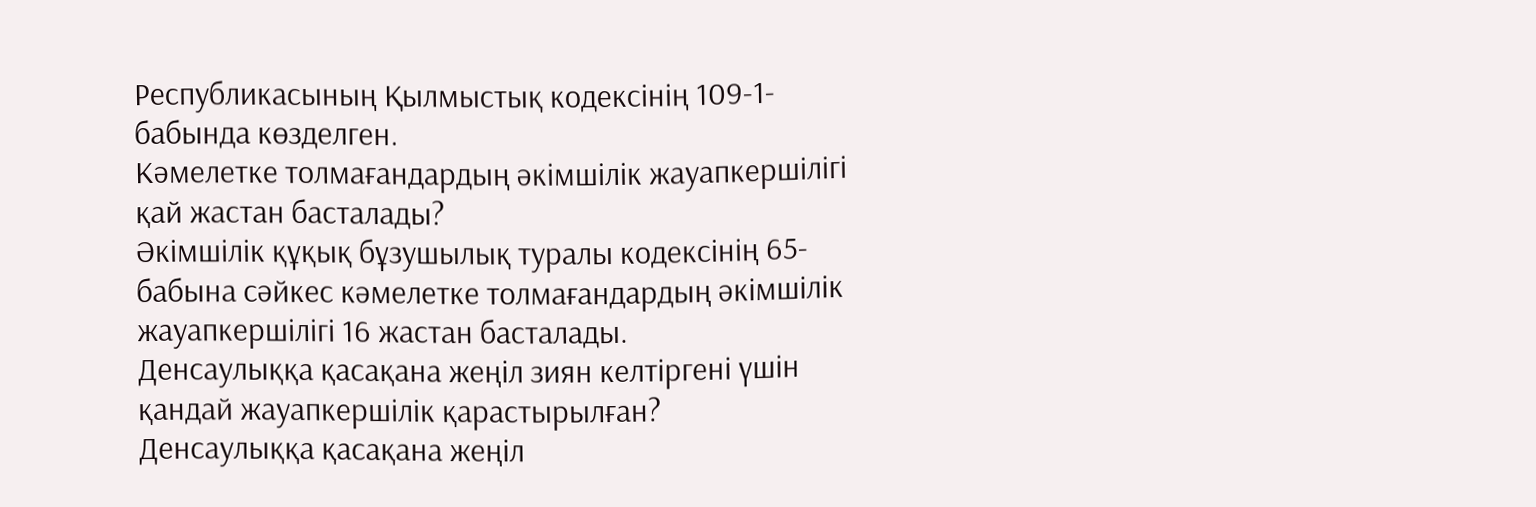Республикасының Қылмыстық кодексінің 109-1-бабында көзделген.
Кәмелетке толмағандардың әкімшілік жауапкершілігі қай жастан басталады?
Әкімшілік құқық бұзушылық туралы кодексінің 65-бабына сәйкес кәмелетке толмағандардың әкімшілік жауапкершілігі 16 жастан басталады.
Денсаулыққа қасақана жеңіл зиян келтіргені үшін қандай жауапкершілік қарастырылған?
Денсаулыққа қасақана жеңіл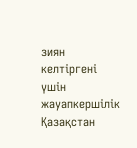зиян келтіргені үшін жауапкершілік Қазақстан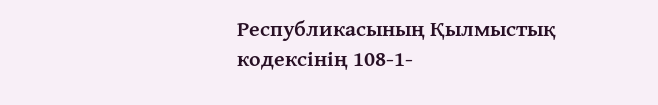Республикасының Қылмыстық кодексінің 108-1-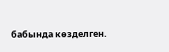бабында көзделген.